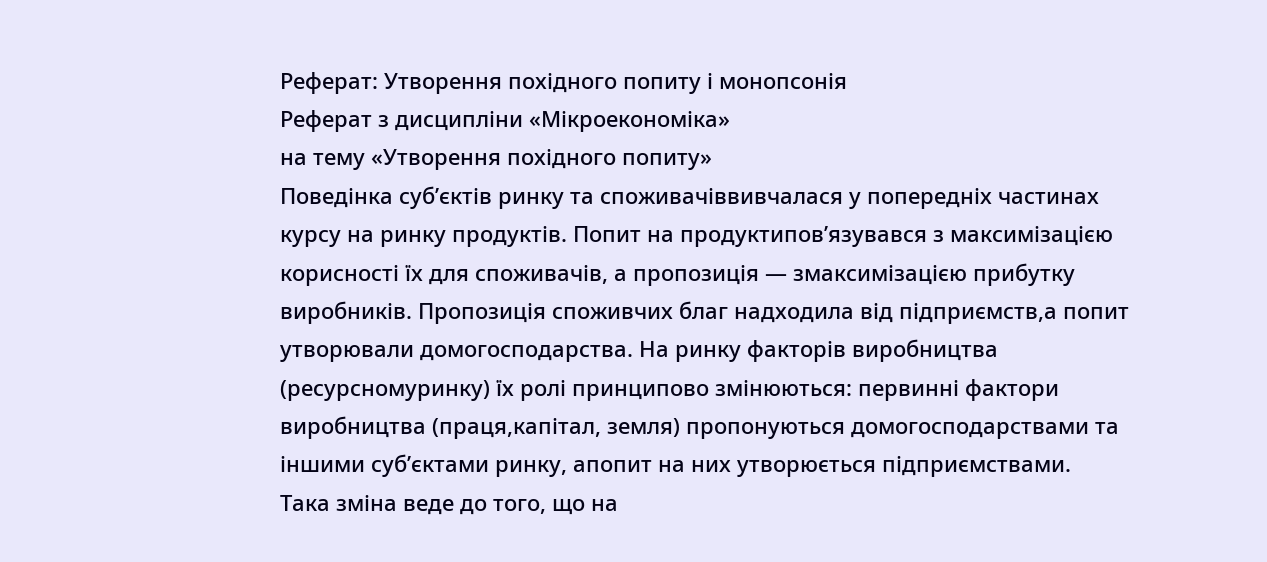Реферат: Утворення похідного попиту і монопсонія
Реферат з дисципліни «Мікроекономіка»
на тему «Утворення похідного попиту»
Поведінка суб’єктів ринку та споживачіввивчалася у попередніх частинах курсу на ринку продуктів. Попит на продуктипов’язувався з максимізацією корисності їх для споживачів, а пропозиція — змаксимізацією прибутку виробників. Пропозиція споживчих благ надходила від підприємств,а попит утворювали домогосподарства. На ринку факторів виробництва (ресурсномуринку) їх ролі принципово змінюються: первинні фактори виробництва (праця,капітал, земля) пропонуються домогосподарствами та іншими суб’єктами ринку, апопит на них утворюється підприємствами.
Така зміна веде до того, що на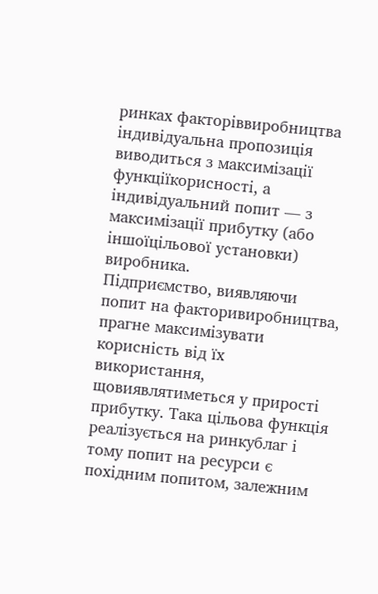ринках факторіввиробництва індивідуальна пропозиція виводиться з максимізації функціїкорисності, а індивідуальний попит — з максимізації прибутку (або іншоїцільової установки) виробника.
Підприємство, виявляючи попит на факторивиробництва, прагне максимізувати корисність від їх використання, щовиявлятиметься у прирості прибутку. Така цільова функція реалізується на ринкублаг і тому попит на ресурси є похідним попитом, залежним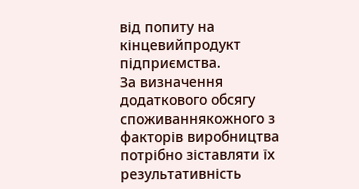від попиту на кінцевийпродукт підприємства.
За визначення додаткового обсягу споживаннякожного з факторів виробництва потрібно зіставляти їх результативність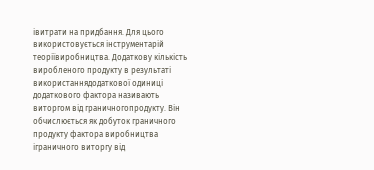івитрати на придбання. Для цього використовується інструментарій теоріївиробництва. Додаткову кількість виробленого продукту в результаті використаннядодаткової одиниці додаткового фактора називають виторгом від граничногопродукту. Він обчислюється як добуток граничного продукту фактора виробництва іграничного виторгу від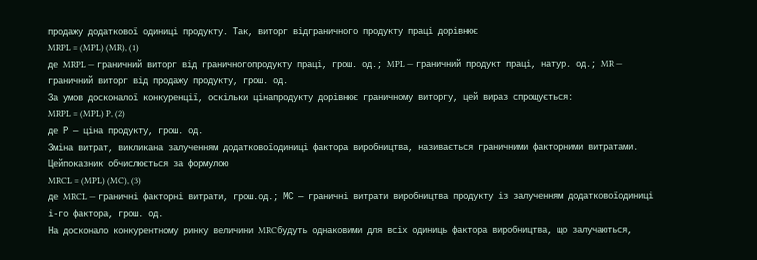продажу додаткової одиниці продукту. Так, виторг відграничного продукту праці дорівнює
MRPL = (MPL) (MR), (1)
де MRPL — граничний виторг від граничногопродукту праці, грош. од.; MPL — граничний продукт праці, натур. од.; MR — граничний виторг від продажу продукту, грош. од.
За умов досконалої конкуренції, оскільки цінапродукту дорівнює граничному виторгу, цей вираз спрощується:
MRPL = (MPL) P, (2)
де Р — ціна продукту, грош. од.
Зміна витрат, викликана залученням додатковоїодиниці фактора виробництва, називається граничними факторними витратами. Цейпоказник обчислюється за формулою
MRCL = (MPL) (MC), (3)
де MRCL — граничні факторні витрати, грош.од.; МС — граничні витрати виробництва продукту із залученням додатковоїодиниці і-го фактора, грош. од.
На досконало конкурентному ринку величини MRCбудуть однаковими для всіх одиниць фактора виробництва, що залучаються,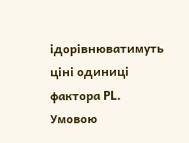ідорівнюватимуть ціні одиниці фактора PL. Умовою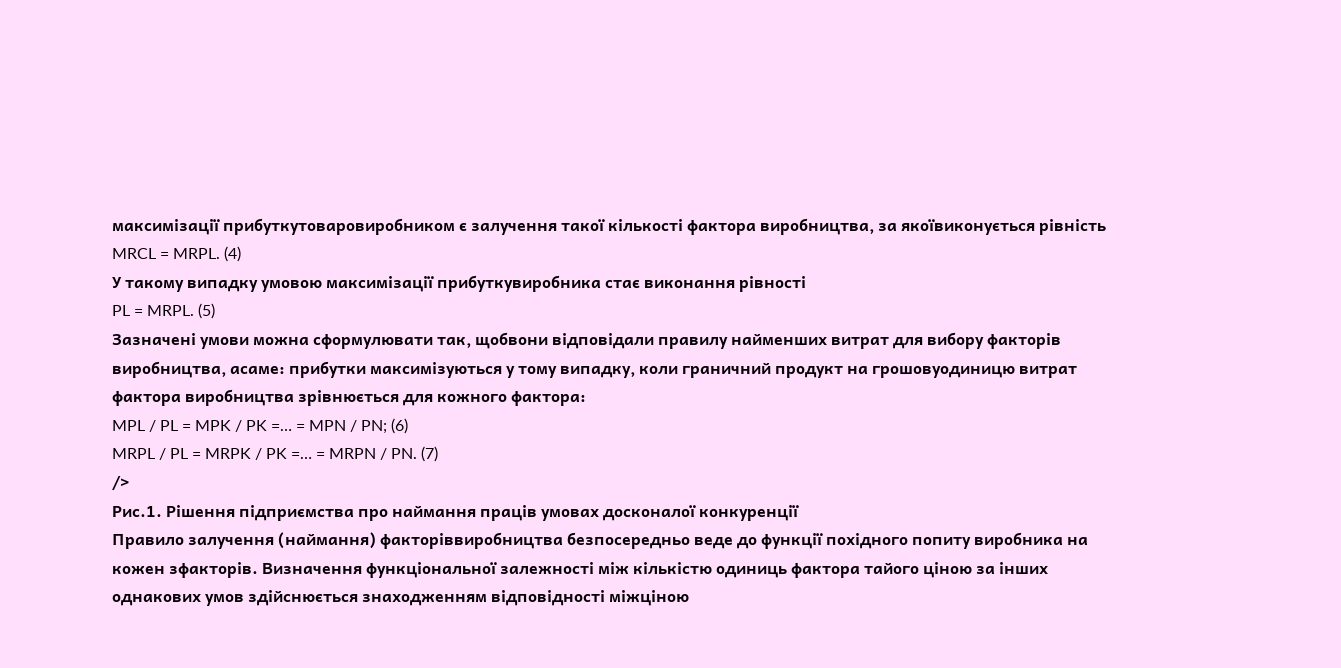максимізації прибуткутоваровиробником є залучення такої кількості фактора виробництва, за якоївиконується рівність
MRCL = MRPL. (4)
У такому випадку умовою максимізації прибуткувиробника стає виконання рівності
PL = MRPL. (5)
Зазначені умови можна сформулювати так, щобвони відповідали правилу найменших витрат для вибору факторів виробництва, асаме: прибутки максимізуються у тому випадку, коли граничний продукт на грошовуодиницю витрат фактора виробництва зрівнюється для кожного фактора:
MPL / PL = MPK / PK =… = MPN / PN; (6)
MRPL / PL = MRPK / PK =… = MRPN / PN. (7)
/>
Рис.1. Рішення підприємства про наймання праців умовах досконалої конкуренції
Правило залучення (наймання) факторіввиробництва безпосередньо веде до функції похідного попиту виробника на кожен зфакторів. Визначення функціональної залежності між кількістю одиниць фактора тайого ціною за інших однакових умов здійснюється знаходженням відповідності міжціною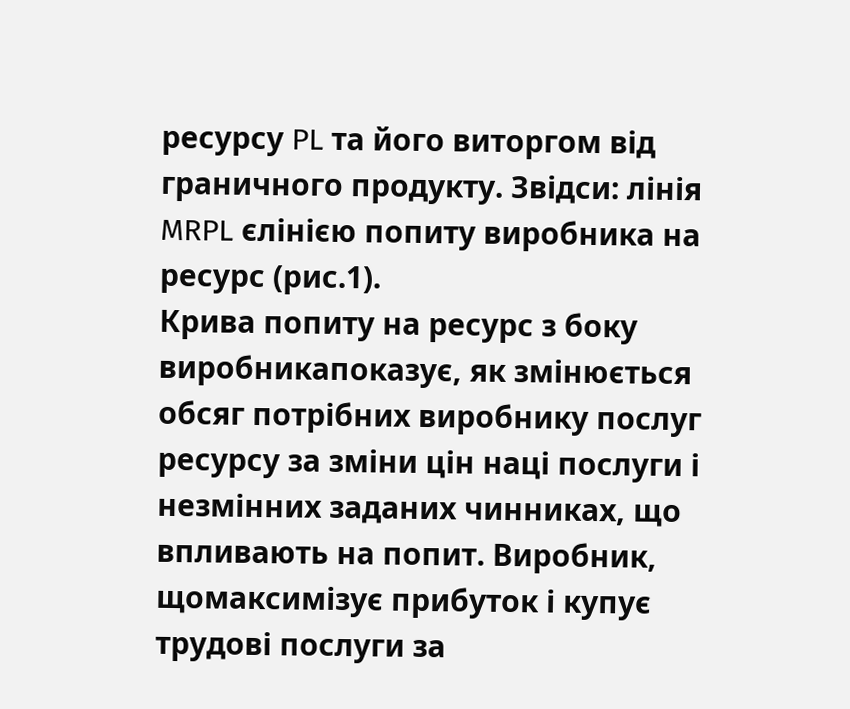ресурсу PL та його виторгом від граничного продукту. Звідси: лінія MRPL єлінією попиту виробника на ресурс (рис.1).
Крива попиту на ресурс з боку виробникапоказує, як змінюється обсяг потрібних виробнику послуг ресурсу за зміни цін наці послуги і незмінних заданих чинниках, що впливають на попит. Виробник, щомаксимізує прибуток і купує трудові послуги за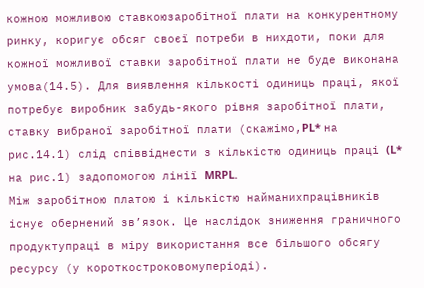кожною можливою ставкоюзаробітної плати на конкурентному ринку, коригує обсяг своєї потреби в нихдоти, поки для кожної можливої ставки заробітної плати не буде виконана умова(14.5). Для виявлення кількості одиниць праці, якої потребує виробник забудь-якого рівня заробітної плати, ставку вибраної заробітної плати (скажімо,PL* на рис.14.1) слід співвіднести з кількістю одиниць праці (L* на рис.1) задопомогою лінії MRPL.
Між заробітною платою і кількістю найманихпрацівників існує обернений зв’язок. Це наслідок зниження граничного продуктупраці в міру використання все більшого обсягу ресурсу (у короткостроковомуперіоді).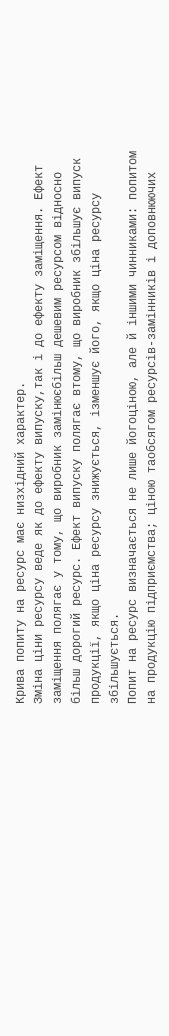Крива попиту на ресурс має низхідний характер.
Зміна ціни ресурсу веде як до ефекту випуску,так і до ефекту заміщення. Ефект заміщення полягає у тому, що виробник замінюєбільш дешевим ресурсом відносно більш дорогий ресурс. Ефект випуску полягає втому, що виробник збільшує випуск продукції, якщо ціна ресурсу знижується, ізменшує його, якщо ціна ресурсу збільшується.
Попит на ресурс визначається не лише йогоціною, але й іншими чинниками: попитом на продукцію підприємства; ціною таобсягом ресурсів-замінників і доповнюючих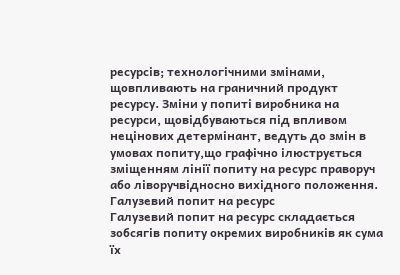ресурсів; технологічними змінами, щовпливають на граничний продукт ресурсу. Зміни у попиті виробника на ресурси, щовідбуваються під впливом нецінових детермінант, ведуть до змін в умовах попиту,що графічно ілюструється зміщенням лінії попиту на ресурс праворуч або ліворучвідносно вихідного положення.
Галузевий попит на ресурс
Галузевий попит на ресурс складається зобсягів попиту окремих виробників як сума їх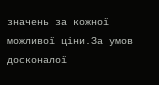значень за кожної можливої ціни.За умов досконалої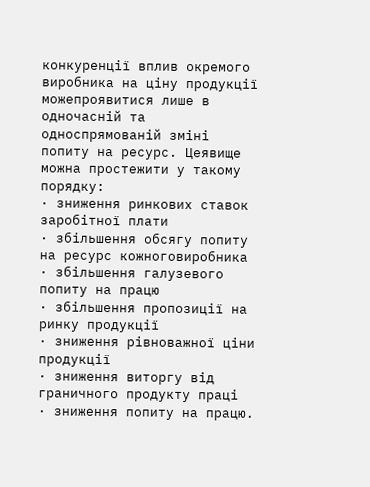конкуренції вплив окремого виробника на ціну продукції можепроявитися лише в одночасній та односпрямованій зміні попиту на ресурс. Цеявище можна простежити у такому порядку:
· зниження ринкових ставок заробітної плати
· збільшення обсягу попиту на ресурс кожноговиробника
· збільшення галузевого попиту на працю
· збільшення пропозиції на ринку продукції
· зниження рівноважної ціни продукції
· зниження виторгу від граничного продукту праці
· зниження попиту на працю.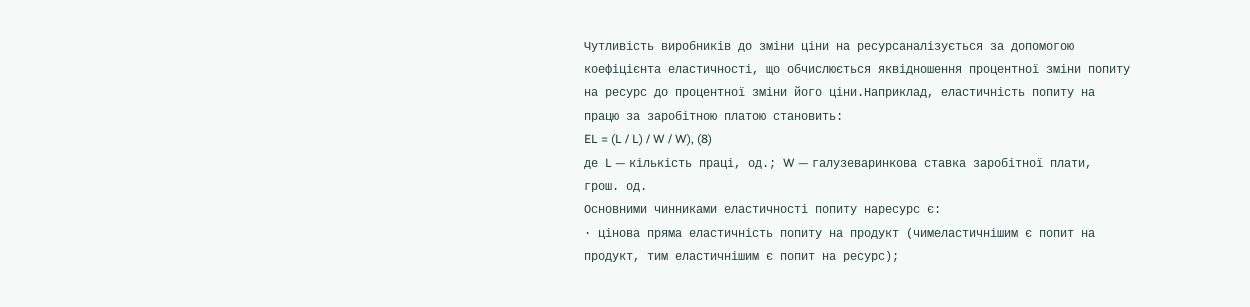Чутливість виробників до зміни ціни на ресурсаналізується за допомогою коефіцієнта еластичності, що обчислюється яквідношення процентної зміни попиту на ресурс до процентної зміни його ціни.Наприклад, еластичність попиту на працю за заробітною платою становить:
EL = (L / L) / W / W), (8)
де L — кількість праці, од.; W — галузеваринкова ставка заробітної плати, грош. од.
Основними чинниками еластичності попиту наресурс є:
· цінова пряма еластичність попиту на продукт (чимеластичнішим є попит на продукт, тим еластичнішим є попит на ресурс);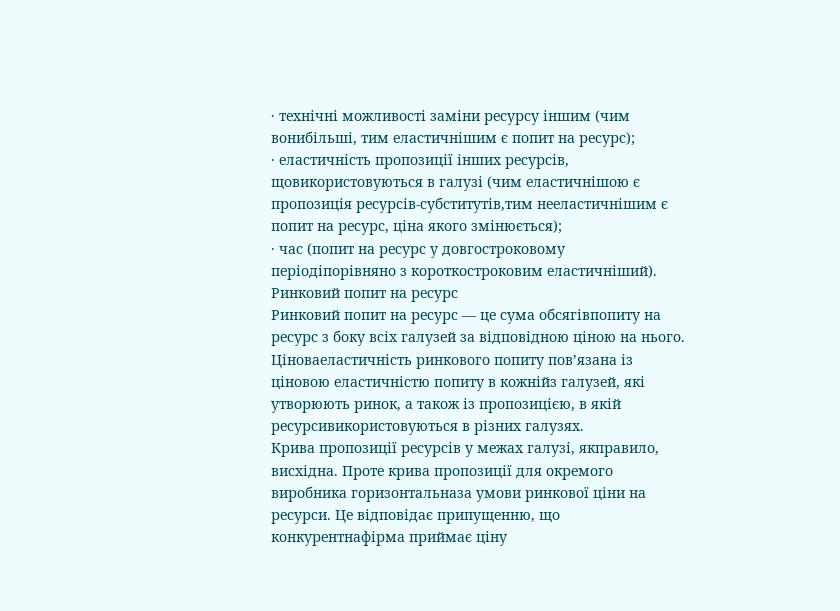· технічні можливості заміни ресурсу іншим (чим вонибільші, тим еластичнішим є попит на ресурс);
· еластичність пропозиції інших ресурсів, щовикористовуються в галузі (чим еластичнішою є пропозиція ресурсів-субститутів,тим нееластичнішим є попит на ресурс, ціна якого змінюється);
· час (попит на ресурс у довгостроковому періодіпорівняно з короткостроковим еластичніший).
Ринковий попит на ресурс
Ринковий попит на ресурс — це сума обсягівпопиту на ресурс з боку всіх галузей за відповідною ціною на нього. Ціноваеластичність ринкового попиту пов’язана із ціновою еластичністю попиту в кожнійз галузей, які утворюють ринок, а також із пропозицією, в якій ресурсивикористовуються в різних галузях.
Крива пропозиції ресурсів у межах галузі, якправило, висхідна. Проте крива пропозиції для окремого виробника горизонтальназа умови ринкової ціни на ресурси. Це відповідає припущенню, що конкурентнафірма приймає ціну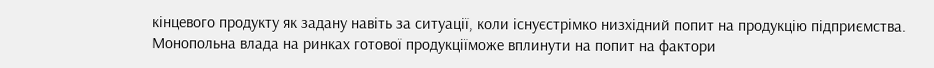кінцевого продукту як задану навіть за ситуації, коли існуєстрімко низхідний попит на продукцію підприємства.
Монопольна влада на ринках готової продукціїможе вплинути на попит на фактори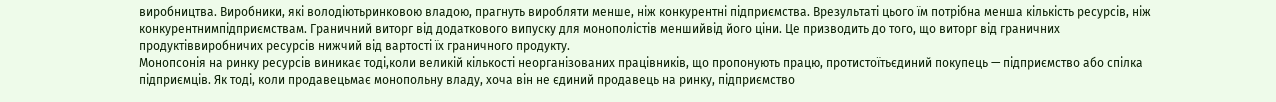виробництва. Виробники, які володіютьринковою владою, прагнуть виробляти менше, ніж конкурентні підприємства. Врезультаті цього їм потрібна менша кількість ресурсів, ніж конкурентнимпідприємствам. Граничний виторг від додаткового випуску для монополістів меншийвід його ціни. Це призводить до того, що виторг від граничних продуктіввиробничих ресурсів нижчий від вартості їх граничного продукту.
Монопсонія на ринку ресурсів виникає тоді,коли великій кількості неорганізованих працівників, що пропонують працю, протистоїтьєдиний покупець — підприємство або спілка підприємців. Як тоді, коли продавецьмає монопольну владу, хоча він не єдиний продавець на ринку, підприємство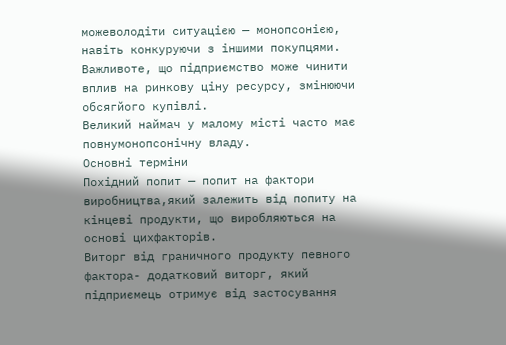можеволодіти ситуацією — монопсонією, навіть конкуруючи з іншими покупцями. Важливоте, що підприємство може чинити вплив на ринкову ціну ресурсу, змінюючи обсягйого купівлі.
Великий наймач у малому місті часто має повнумонопсонічну владу.
Основні терміни
Похідний попит — попит на фактори виробництва,який залежить від попиту на кінцеві продукти, що виробляються на основі цихфакторів.
Виторг від граничного продукту певного фактора- додатковий виторг, який підприємець отримує від застосування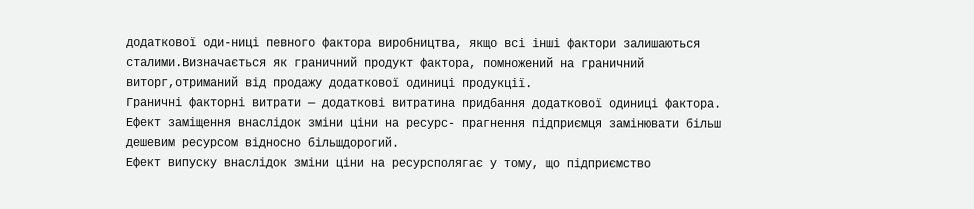додаткової оди-ниці певного фактора виробництва, якщо всі інші фактори залишаються сталими.Визначається як граничний продукт фактора, помножений на граничний виторг,отриманий від продажу додаткової одиниці продукції.
Граничні факторні витрати — додаткові витратина придбання додаткової одиниці фактора.
Ефект заміщення внаслідок зміни ціни на ресурс- прагнення підприємця замінювати більш дешевим ресурсом відносно більшдорогий.
Ефект випуску внаслідок зміни ціни на ресурсполягає у тому, що підприємство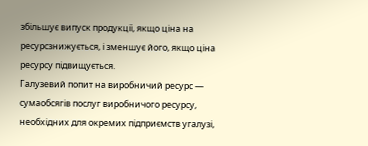збільшує випуск продукції, якщо ціна на ресурсзнижується, і зменшує його, якщо ціна ресурсу підвищується.
Галузевий попит на виробничий ресурс — сумаобсягів послуг виробничого ресурсу, необхідних для окремих підприємств угалузі,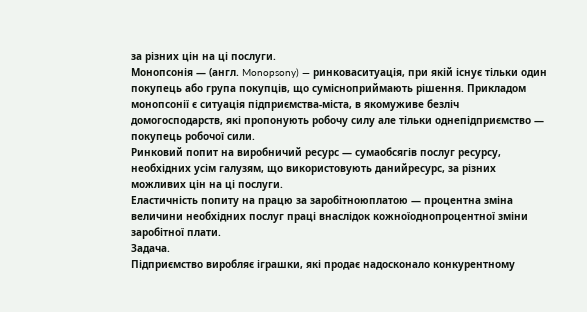за різних цін на ці послуги.
Монопсонія — (англ. Monopsony) — ринковаситуація, при якій існує тільки один покупець або група покупців, що сумісноприймають рішення. Прикладом монопсонії є ситуація підприємства-міста, в якомуживе безліч домогосподарств, які пропонують робочу силу але тільки однепідприємство — покупець робочої сили.
Ринковий попит на виробничий ресурс — сумаобсягів послуг ресурсу, необхідних усім галузям, що використовують данийресурс, за різних можливих цін на ці послуги.
Еластичність попиту на працю за заробітноюплатою — процентна зміна величини необхідних послуг праці внаслідок кожноїоднопроцентної зміни заробітної плати.
Задача.
Підприємство виробляє іграшки, які продає надосконало конкурентному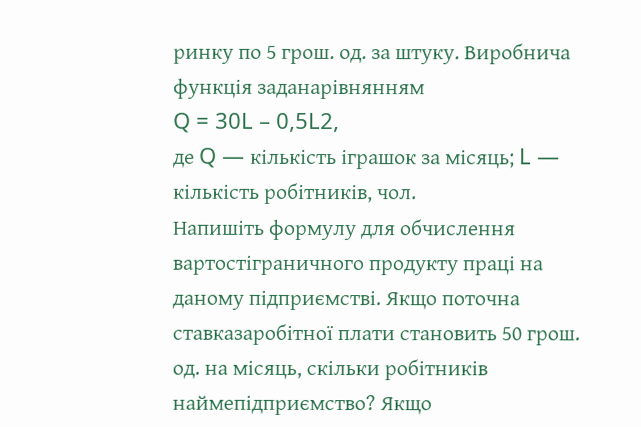ринку по 5 грош. од. за штуку. Виробнича функція заданарівнянням
Q = 30L – 0,5L2,
де Q — кількість іграшок за місяць; L — кількість робітників, чол.
Напишіть формулу для обчислення вартостіграничного продукту праці на даному підприємстві. Якщо поточна ставказаробітної плати становить 50 грош. од. на місяць, скільки робітників наймепідприємство? Якщо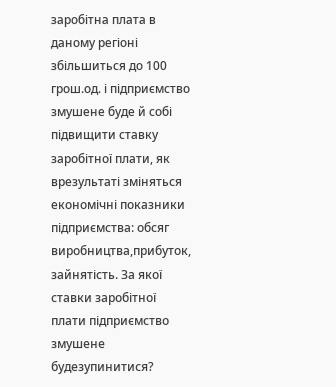заробітна плата в даному регіоні збільшиться до 100 грош.од. і підприємство змушене буде й собі підвищити ставку заробітної плати, як врезультаті зміняться економічні показники підприємства: обсяг виробництва,прибуток, зайнятість. За якої ставки заробітної плати підприємство змушене будезупинитися?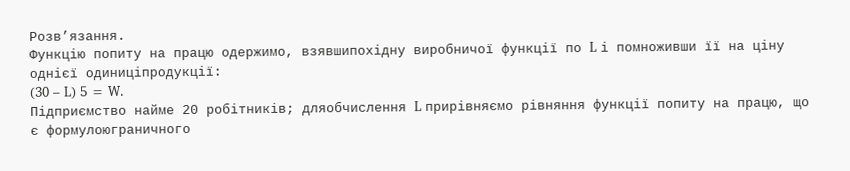Розв’язання.
Функцію попиту на працю одержимо, взявшипохідну виробничої функції по L і помноживши її на ціну однієї одиниціпродукції:
(30 – L) 5 = W.
Підприємство найме 20 робітників; дляобчислення L прирівняємо рівняння функції попиту на працю, що є формулоюграничного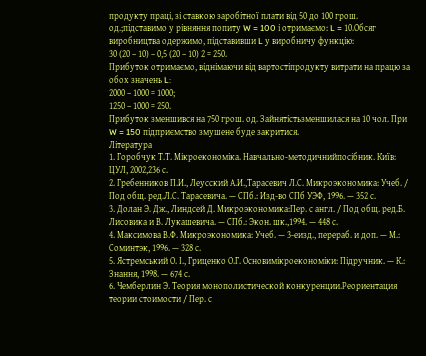продукту праці, зі ставкою заробітної плати від 50 до 100 грош. од.;підставимо у рівняння попиту W = 100 і отримаємо: L = 10.Обсяг виробництва одержимо, підставивши L у виробничу функцію:
30 (20 – 10) – 0,5 (20 – 10) 2 = 250.
Прибуток отримаємо, віднімаючи від вартостіпродукту витрати на працю за обох значень L:
2000 – 1000 = 1000;
1250 – 1000 = 250.
Прибуток зменшився на 750 грош. од. Зайнятістьзменшилася на 10 чол. При W = 150 підприємство змушене буде закритися.
Література
1. Горобчук Т.Т. Мікроекономіка. Навчально-методичнийпосібник. Київ: ЦУЛ, 2002,236 с.
2. Гребенников П.И., Леусский А.И.,Тарасевич Л.С. Микроэкономика: Учеб. / Под общ. ред.Л.С. Тарасевича. — СПб.: Изд-во СПб УЭФ, 1996. — 352 с.
3. Долан Э. Дж., Линдсей Д. Микроэкономика:Пер. с англ. / Под общ. ред.Б. Лисовика и В. Лукашевича. — СПб.: Экон. шк.,1994. — 448 с.
4. Максимова В.Ф. Микроэкономика: Учеб. — 3-еизд., перераб. и доп. — М.: Соминтэк, 1996. — 328 с.
5. Ястремський О. І., Гриценко О.Г. Основимікроекономіки: Підручник. — К.: Знання, 1998. — 674 с.
6. Чемберлин Э. Теория монополистической конкуренции.Реориентация теории стоимости / Пер. с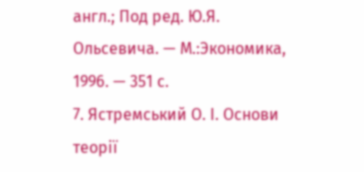англ.; Под ред. Ю.Я. Ольсевича. — М.:Экономика, 1996. — 351 с.
7. Ястремський О. І. Основи теорії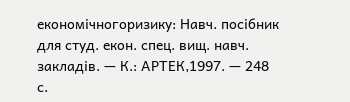економічногоризику: Навч. посібник для студ. екон. спец. вищ. навч. закладів. — К.: АРТЕК,1997. — 248 с.